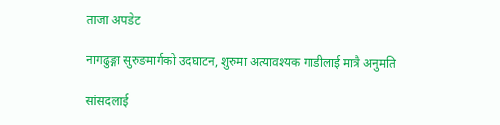ताजा अपडेट

नागढुङ्गा सुरुङमार्गको उदघाटन, शुरुमा अत्यावश्यक गाडीलाई मात्रै अनुमति

सांसदलाई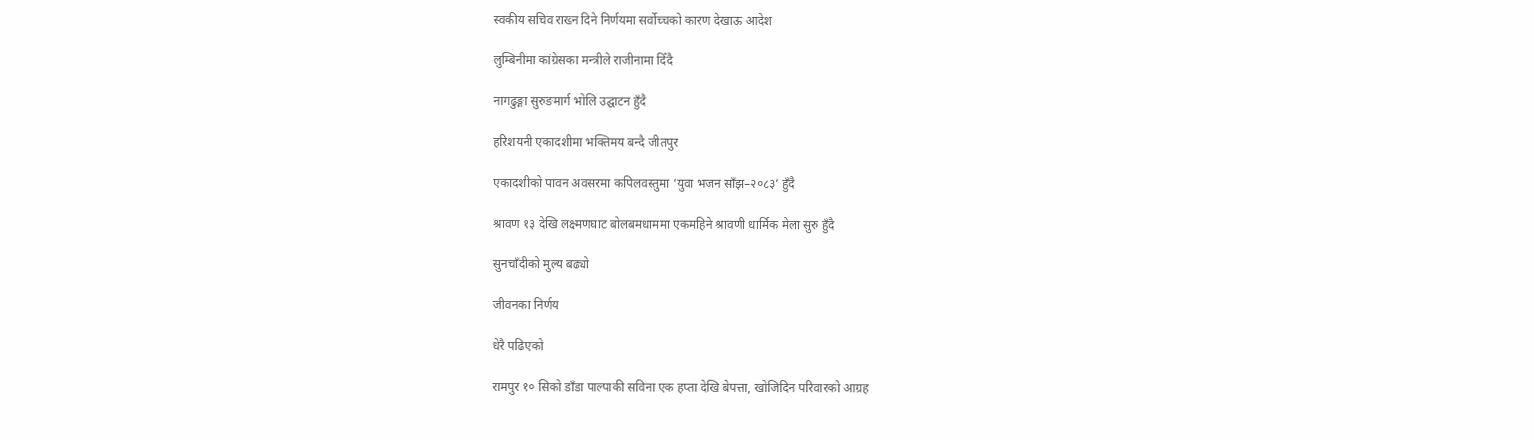स्वकीय सचिव राख्न दिने निर्णयमा सर्वोच्चको कारण देखाऊ आदेश

लुम्बिनीमा कांग्रेसका मन्त्रीले राजीनामा दिँदै

नागढुङ्गा सुरुङमार्ग भोलि उद्घाटन हुँदै

हरिशयनी एकादशीमा भक्तिमय बन्दै जीतपुर

एकादशीको पावन अवसरमा कपिलवस्तुमा ‘युवा भजन साँझ–२०८३’ हुँदै

श्रावण १३ देखि लक्ष्मणघाट बोलबमधाममा एकमहिने श्रावणी धार्मिक मेला सुरु हुँदै

सुनचाँदीको मुल्य बढ्यो

जीवनका निर्णय

धेरै पढिएको

रामपुर १० सिको डाँडा पाल्पाकी सविना एक हप्ता देखि बेपत्ता, खोजिदिन परिवारको आग्रह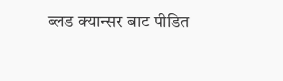ब्लड क्यान्सर बाट पीडित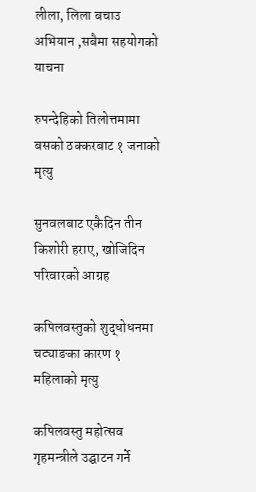लीला, लिला बचाउ अभियान ,सबैमा सहयोगको याचना

रुपन्देहिको तिलोत्तमामा बसको ठक्करबाट १ जनाको मृत्यु

सुनवलबाट एकैदिन तीन किशोरी हराए, खोजिदिन परिवारको आग्रह

कपिलवस्तुको शुद्धोधनमा चट्याङका कारण १ महिलाको मृत्यु

कपिलवस्तु महोत्सव गृहमन्त्रीले उद्घाटन गर्ने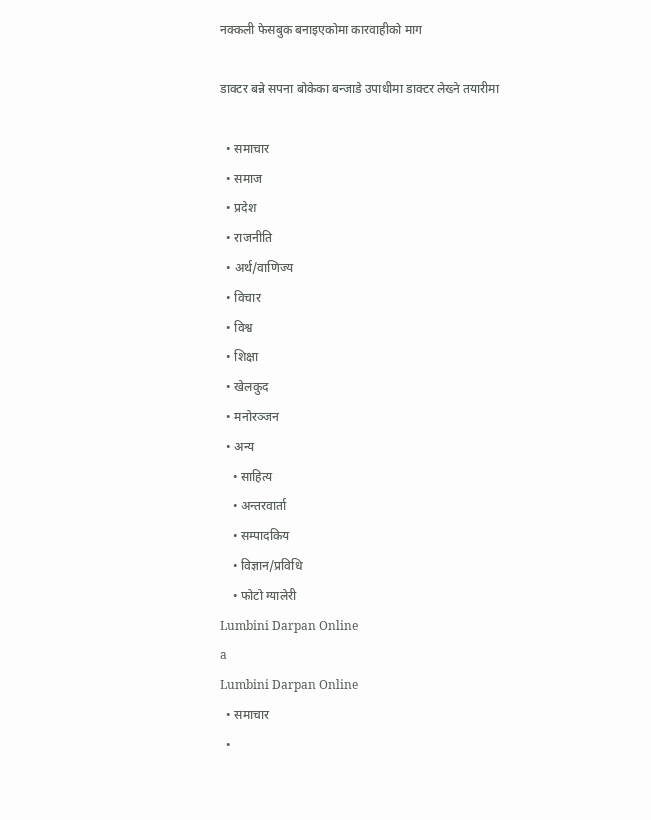नक्कली फेसबुक बनाइएकोमा कारवाहीको माग

डाक्टर बन्ने सपना बोकेका बन्जाडे उपाधीमा डाक्टर लेख्ने तयारीमा

  • समाचार
  • समाज
  • प्रदेश
  • राजनीति
  • अर्थ/वाणिज्य
  • विचार
  • विश्व
  • शिक्षा
  • खेलकुद
  • मनोरञ्जन
  • अन्य
    • साहित्य
    • अन्तरवार्ता
    • सम्पादकिय
    • विज्ञान/प्रविधि
    • फोटो ग्यालेरी
Lumbini Darpan Online
a
Lumbini Darpan Online
  • समाचार
  •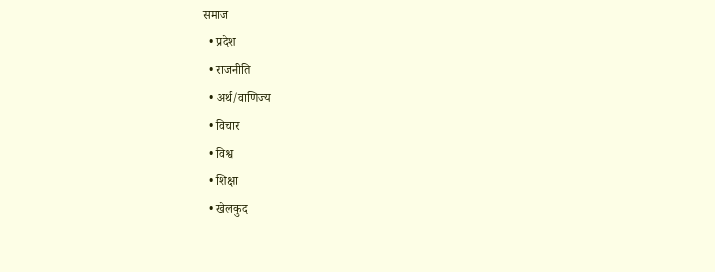समाज
  • प्रदेश
  • राजनीति
  • अर्थ/वाणिज्य
  • विचार
  • विश्व
  • शिक्षा
  • खेलकुद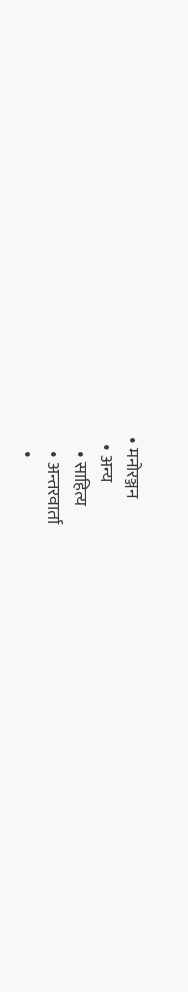• मनोरञ्जन
  • अन्य
    • साहित्य
    • अन्तरवार्ता
    •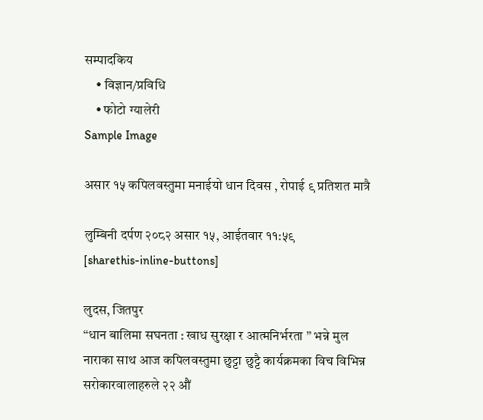सम्पादकिय
    • विज्ञान/प्रविधि
    • फोटो ग्यालेरी
Sample Image

असार १५ कपिलवस्तुमा मनाईयो धान दिवस , रोपाई ९ प्रतिशत मात्रै

लुम्बिनी दर्पण २०८२ असार १५, आईतवार ११:५९
[sharethis-inline-buttons]

लुदस, जितपुर
“धान बालिमा सघनता : खाध सुरक्षा र आत्मनिर्भरता ” भन्ने मुल नाराका साथ आज कपिलवस्तुमा छुट्टा छुट्टै कार्यक्रमका विच विभिन्न सरोकारवालाहरुले २२ औं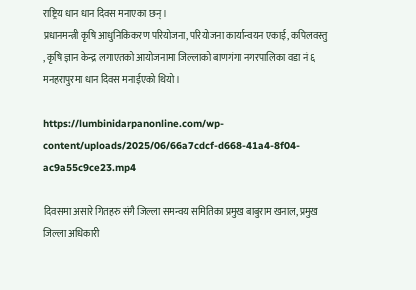राष्ट्रिय धान धान दिवस मनाएका छन् ।
प्रधानमन्त्री कृषि आधुनिकिकरण परियोजना, परियोजना कार्यान्वयन एकाई, कपिलवस्तु , कृषि ज्ञान केन्द्र लगाएतको आयोजनामा जिल्लाको बाणगंगा नगरपालिका वडा नं ६ मनहरापुरमा धान दिवस मनाईएको थियो ।

https://lumbinidarpanonline.com/wp-content/uploads/2025/06/66a7cdcf-d668-41a4-8f04-ac9a55c9ce23.mp4

दिवसमा असारे गितहरु संगै जिल्ला समन्वय समितिका प्रमुख बाबुराम खनाल, प्रमुख जिल्ला अधिकारी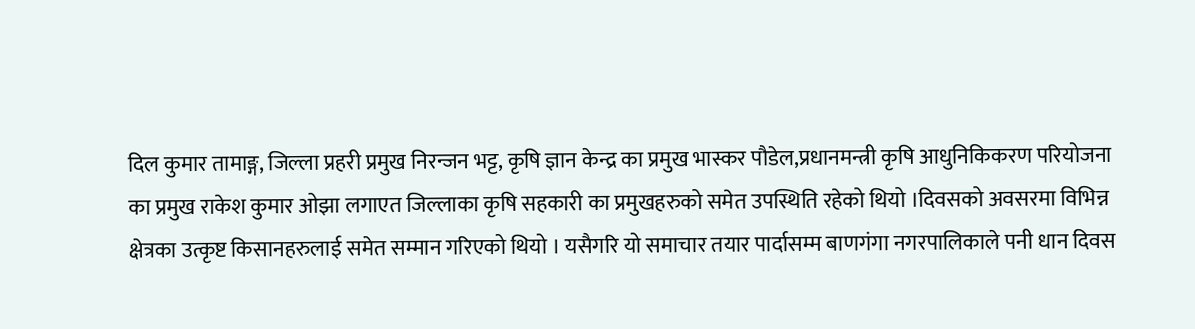दिल कुमार तामाङ्ग, जिल्ला प्रहरी प्रमुख निरन्जन भट्ट, कृषि ज्ञान केन्द्र का प्रमुख भास्कर पौडेल,प्रधानमन्त्री कृषि आधुनिकिकरण परियोजना का प्रमुख राकेश कुमार ओझा लगाएत जिल्लाका कृषि सहकारी का प्रमुखहरुको समेत उपस्थिति रहेको थियो ।दिवसको अवसरमा विभिन्न क्षेत्रका उत्कृष्ट किसानहरुलाई समेत सम्मान गरिएको थियो । यसैगरि यो समाचार तयार पार्दासम्म बाणगंगा नगरपालिकाले पनी धान दिवस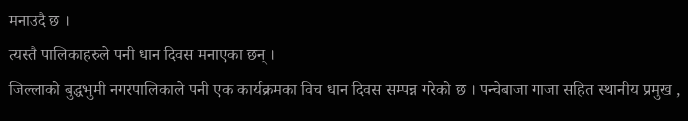मनाउदै छ ।
त्यस्तै पालिकाहरुले पनी धान दिवस मनाएका छन् ।
जिल्लाको बुद्धभुमी नगरपालिकाले पनी एक कार्यक्रमका विच धान दिवस सम्पन्न गरेको छ । पन्चेबाजा गाजा सहित स्थानीय प्रमुख ,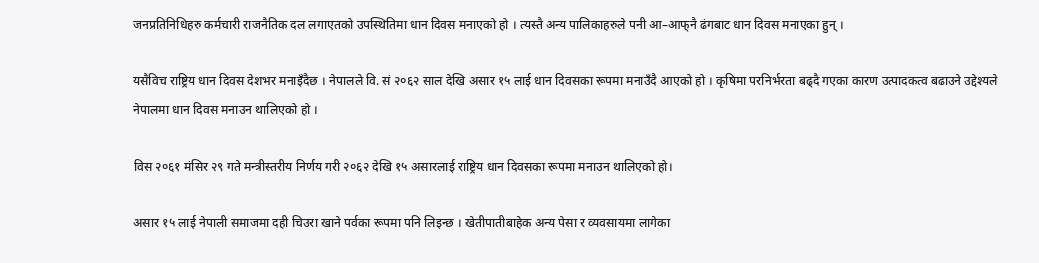जनप्रतिनिधिहरु कर्मचारी राजनैतिक दल लगाएतको उपस्थितिमा धान दिवस मनाएको हो । त्यस्तै अन्य पालिकाहरुले पनी आ–आफ्‌नै ढंगबाट धान दिवस मनाएका हुन् ।

यसैविच राष्ट्रिय धान दिवस देशभर मनाइँदैछ । नेपालले वि. सं २०६२ साल देखि असार १५ लाई धान दिवसका रूपमा मनाउँदै आएको हो । कृषिमा परनिर्भरता बढ्दै गएका कारण उत्पादकत्व बढाउने उद्देश्यले नेपालमा धान दिवस मनाउन थालिएको हो ।

विस २०६१ मंसिर २९ गते मन्त्रीस्तरीय निर्णय गरी २०६२ देखि १५ असारलाई राष्ट्रिय धान दिवसका रूपमा मनाउन थालिएको हो।

असार १५ लाई नेपाली समाजमा दही चिउरा खाने पर्वका रूपमा पनि लिइन्छ । खेतीपातीबाहेक अन्य पेसा र व्यवसायमा लागेका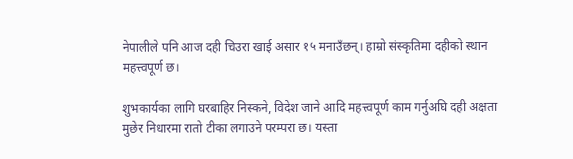नेपालीले पनि आज दही चिउरा खाई असार १५ मनाउँछन्। हाम्रो संस्कृतिमा दहीको स्थान महत्त्वपूर्ण छ।

शुभकार्यका लागि घरबाहिर निस्कने, विदेश जाने आदि महत्त्वपूर्ण काम गर्नुअघि दही अक्षता मुछेर निधारमा रातो टीका लगाउने परम्परा छ। यस्ता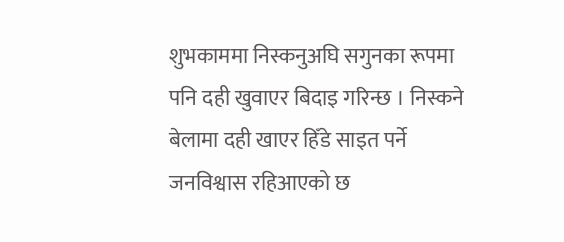शुभकाममा निस्कनुअघि सगुनका रूपमा पनि दही खुवाएर बिदाइ गरिन्छ । निस्कने बेलामा दही खाएर हिँडे साइत पर्ने जनविश्वास रहिआएको छ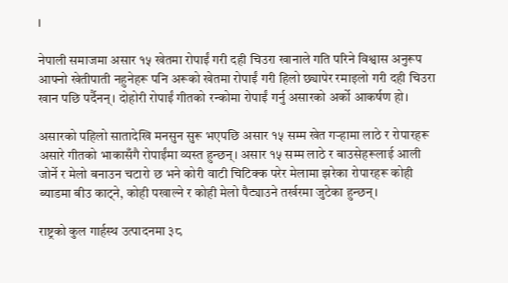।

नेपाली समाजमा असार १५ खेतमा रोपाईं गरी दही चिउरा खानाले गति परिने विश्वास अनुरूप आफ्नो खेतीपाती नहुनेहरू पनि अरूको खेतमा रोपाईं गरी हिलो छ्यापेर रमाइलो गरी दही चिउरा खान पछि पर्दैनन्। दोहोरी रोपाईं गीतको रन्कोमा रोपाईं गर्नु असारको अर्को आकर्षण हो।

असारको पहिलो सातादेखि मनसुन सुरू भएपछि असार १५ सम्म खेत गर्‍हामा लाठे र रोपारहरू असारे गीतको भाकासँगै रोपाईंमा व्यस्त हुन्छन्। असार १५ सम्म लाठे र बाउसेहरूलाई आली जोर्ने र मेलो बनाउन चटारो छ भने कोरी वाटी चिटिक्क परेर मेलामा झरेका रोपारहरू कोही ब्याडमा बीउ काट्ने, कोही पखाल्ने र कोही मेलो पैट्याउने तर्खरमा जुटेका हुन्छन्।

राष्ट्रको कुल गार्हस्थ उत्पादनमा ३८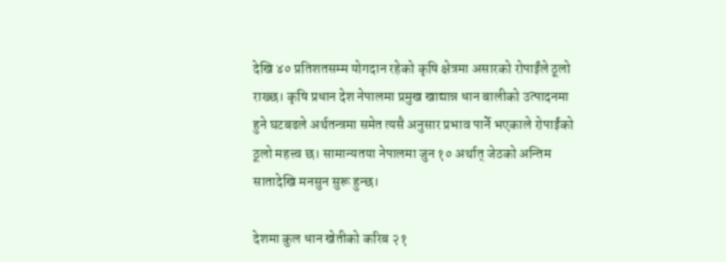देखि ४० प्रतिशतसम्म योगदान रहेको कृषि क्षेत्रमा असारको रोपाईंले ठूलो राख्छ। कृषि प्रधान देश नेपालमा प्रमुख खाद्यान्न धान बालीको उत्पादनमा हुने घटबढले अर्थतन्त्रमा समेत त्यसै अनुसार प्रभाव पार्ने भएकाले रोपाईंको ठूलो महत्त्व छ। सामान्यतया नेपालमा जुन १० अर्थात् जेठको अन्तिम सातादेखि मनसुन सुरू हुन्छ।

देशमा कुल धान खेतीको करिब २१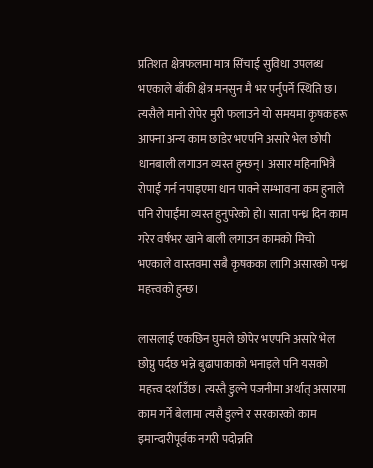प्रतिशत क्षेत्रफलमा मात्र सिंचाई सुविधा उपलब्ध भएकाले बाँकी क्षेत्र मनसुन मै भर पर्नुपर्ने स्थिति छ। त्यसैले मानो रोपेर मुरी फलाउने यो समयमा कृषकहरू आफ्ना अन्य काम छाडेर भएपनि असारे भेल छोपी धानबाली लगाउन व्यस्त हुन्छन्। असार महिनाभित्रै रोपाईं गर्न नपाइएमा धान पाक्ने सम्भावना कम हुनाले पनि रोपाईंमा व्यस्त हुनुपरेको हो। साता पन्ध्र दिन काम गरेर वर्षभर खाने बाली लगाउन कामको मिचो भएकाले वास्तवमा सबै कृषकका लागि असारको पन्ध्र महत्त्वको हुन्छ।

लासलाई एकछिन घुमले छोपेर भएपनि असारे भेल छोप्नु पर्दछ भन्ने बुढापाकाको भनाइले पनि यसको महत्त्व दर्शाउँछ। त्यस्तै डुल्ने पजनीमा अर्थात् असारमा काम गर्ने बेलामा त्यसै डुल्ने र सरकारको काम इमान्दारीपूर्वक नगरी पदोन्नति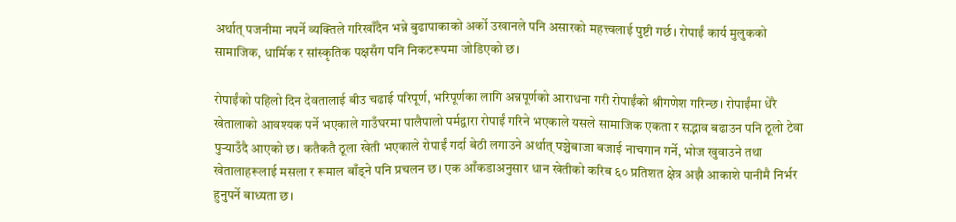अर्थात् पजनीमा नपर्ने व्यक्तिले गरिखाँदैन भन्ने बुढापाकाको अर्को उखानले पनि असारको महत्त्वलाई पुष्टी गर्छ। रोपाईं कार्य मुलुकको सामाजिक, धार्मिक र सांस्कृतिक पक्षसँग पनि निकटरूपमा जोडिएको छ।

रोपाईंको पहिलो दिन देवतालाई बीउ चढाई परिपूर्ण, भरिपूर्णका लागि अन्नपूर्णको आराधना गरी रोपाईंको श्रीगणेश गरिन्छ। रोपाईंमा धेरै खेतालाको आवश्यक पर्ने भएकाले गाउँघरमा पालैपालो पर्मद्वारा रोपाईं गरिने भएकाले यसले सामाजिक एकता र सद्भाव बढाउन पनि ठूलो टेवा पुर्‍याउँदै आएको छ। कतैकतै ठूला खेती भएकाले रोपाईं गर्दा बेठी लगाउने अर्थात् पञ्चेबाजा बजाई नाचगान गर्ने, भोज खुवाउने तथा खेतालाहरूलाई मसला र रूमाल बाँड्ने पनि प्रचलन छ। एक आँकडाअनुसार धान खेतीको करिब ६० प्रतिशत क्षेत्र अझै आकाशे पानीमै निर्भर हुनुपर्ने बाध्यता छ।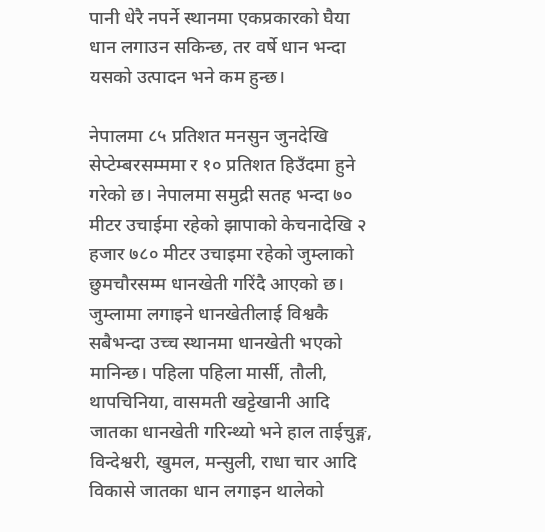पानी धेरै नपर्ने स्थानमा एकप्रकारको घैया धान लगाउन सकिन्छ, तर वर्षे धान भन्दा यसको उत्पादन भने कम हुन्छ।

नेपालमा ८५ प्रतिशत मनसुन जुनदेखि सेप्टेम्बरसम्ममा र १० प्रतिशत हिउँदमा हुने गरेको छ। नेपालमा समुद्री सतह भन्दा ७० मीटर उचाईमा रहेको झापाको केचनादेखि २ हजार ७८० मीटर उचाइमा रहेको जुम्लाको छुमचौरसम्म धानखेती गरिंदै आएको छ। जुम्लामा लगाइने धानखेतीलाई विश्वकै सबैभन्दा उच्च स्थानमा धानखेती भएको मानिन्छ। पहिला पहिला मार्सी, तौली, थापचिनिया, वासमती खट्टेखानी आदि जातका धानखेती गरिन्थ्यो भने हाल ताईचुङ्ग, विन्देश्वरी, खुमल, मन्सुली, राधा चार आदि विकासे जातका धान लगाइन थालेको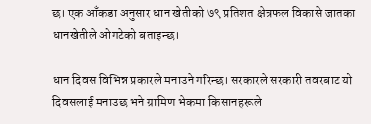छ। एक आँकडा अनुसार धान खेतीको ७९ प्रतिशत क्षेत्रफल विकासे जातका धानखेतीले ओगटेको बताइन्छ।

धान दिवस विभिन्न प्रकारले मनाउने गरिन्छ। सरकारले सरकारी तवरबाट यो दिवसलाई मनाउछ भने ग्रामिण भेकमा किसानहरूले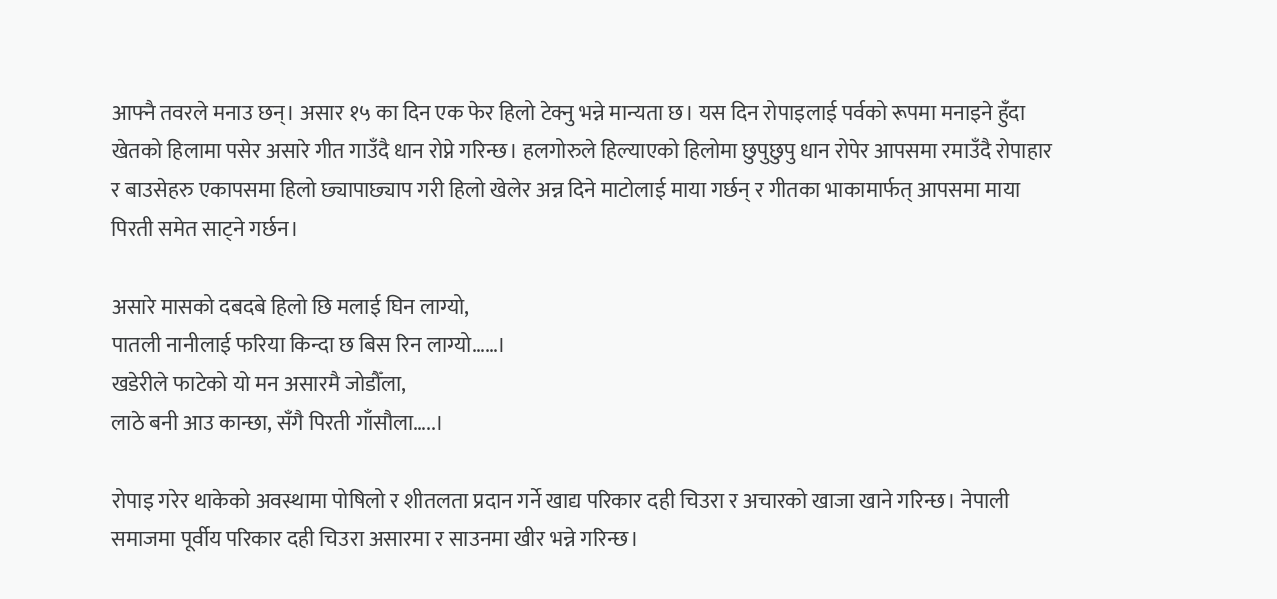आफ्नै तवरले मनाउ छन्। असार १५ का दिन एक फेर हिलो टेक्नु भन्ने मान्यता छ। यस दिन रोपाइलाई पर्वको रूपमा मनाइने हुँदा खेतको हिलामा पसेर असारे गीत गाउँदै धान रोप्ने गरिन्छ। हलगोरुले हिल्याएको हिलोमा छुपुछुपु धान रोपेर आपसमा रमाउँदै रोपाहार र बाउसेहरु एकापसमा हिलो छ्यापाछ्याप गरी हिलो खेलेर अन्न दिने माटोलाई माया गर्छन् र गीतका भाकामार्फत् आपसमा माया पिरती समेत साट्ने गर्छन।

असारे मासको दबदबे हिलो छि मलाई घिन लाग्यो,
पातली नानीलाई फरिया किन्दा छ बिस रिन लाग्यो……।
खडेरीले फाटेको यो मन असारमै जोडौँला,
लाठे बनी आउ कान्छा, सँगै पिरती गाँसौला…..।

रोपाइ गरेर थाकेको अवस्थामा पोषिलो र शीतलता प्रदान गर्ने खाद्य परिकार दही चिउरा र अचारको खाजा खाने गरिन्छ। नेपाली समाजमा पूर्वीय परिकार दही चिउरा असारमा र साउनमा खीर भन्ने गरिन्छ।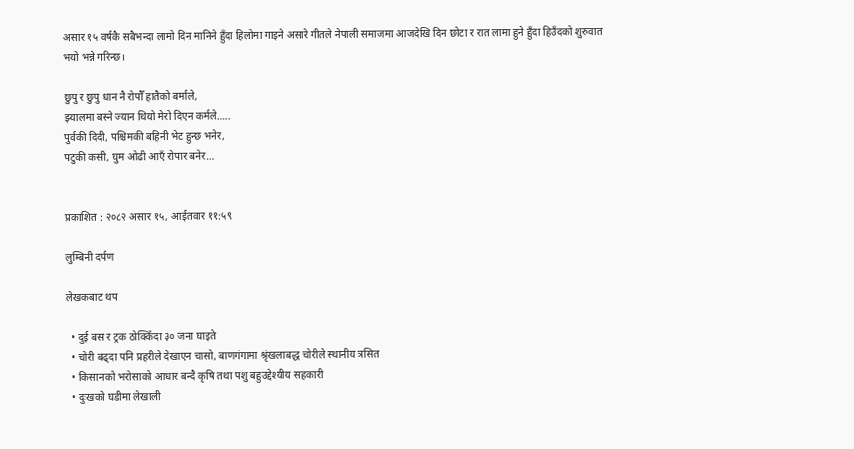असार १५ वर्षकै सबैभन्दा लामो दिन मानिने हुँदा हिलोमा गाइने असारे गीतले नेपाली समाजमा आजदेखि दिन छोटा र रात लामा हुने हुँदा हिउँदको शुरुवात भयो भन्ने गरिन्छ।

छुपु र छुपु धान नै रोपौँ हातैको बर्माले,
झ्यालमा बस्ने ज्यान थियो मेरो दिएन कर्मले…..
पुर्वकी दिदी, पश्चिमकी बहिनी भेट हुन्छ भनेर,
पटुकी कसी, घुम ओढी आएँ रोपार बनेर…


प्रकाशित : २०८२ असार १५, आईतवार ११:५९

लुम्बिनी दर्पण

लेखकबाट थप

  • दुई बस र ट्रक ठोक्किँदा ३० जना घाइते
  • चोरी बढ्दा पनि प्रहरीले देखाएन चासो, बाणगंगामा श्रृंखलाबद्ध चोरीले स्थानीय त्रसित
  • किसानको भरोसाको आधार बन्दै कृषि तथा पशु बहुउद्देश्यीय सहकारी
  • दुःखको घडीमा लेखाली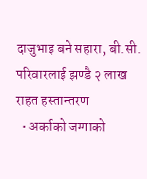दाजुभाइ बने सहारा, बी.सी. परिवारलाई झण्डै २ लाख राहत हस्तान्तरण
  • अर्काको जग्गाको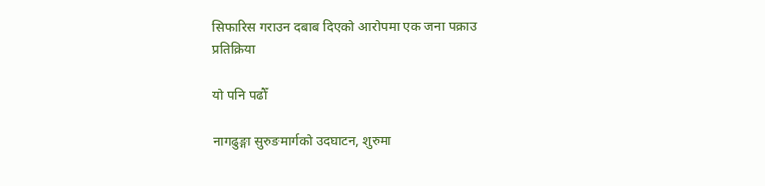सिफारिस गराउन दबाब दिएको आरोपमा एक जना पक्राउ
प्रतिक्रिया

यो पनि पढौँ

नागढुङ्गा सुरुङमार्गको उदघाटन, शुरुमा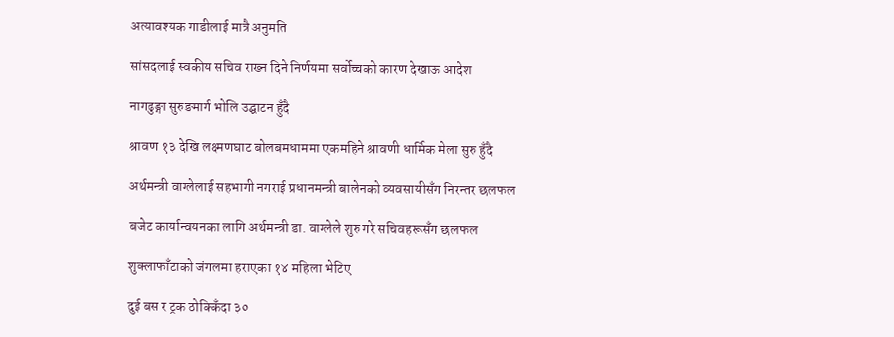अत्यावश्यक गाडीलाई मात्रै अनुमति

सांसदलाई स्वकीय सचिव राख्न दिने निर्णयमा सर्वोच्चको कारण देखाऊ आदेश

नागढुङ्गा सुरुङमार्ग भोलि उद्घाटन हुँदै

श्रावण १३ देखि लक्ष्मणघाट बोलबमधाममा एकमहिने श्रावणी धार्मिक मेला सुरु हुँदै

अर्थमन्त्री वाग्लेलाई सहभागी नगराई प्रधानमन्त्री बालेनको व्यवसायीसँग निरन्तर छलफल

बजेट कार्यान्वयनका लागि अर्थमन्त्री डा. वाग्लेले शुरु गरे सचिवहरूसँग छलफल

शुक्लाफाँटाको जंगलमा हराएका १४ महिला भेटिए

दुई बस र ट्रक ठोक्किँदा ३०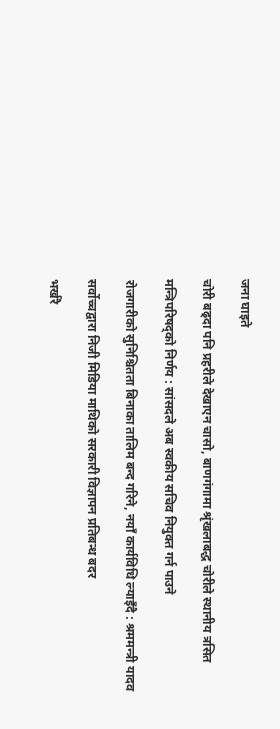जना घाइते

चोरी बढ्दा पनि प्रहरीले देखाएन चासो, बाणगंगामा श्रृंखलाबद्ध चोरीले स्थानीय त्रसित

मन्त्रिपरिषद्को निर्णय : सांसदले अब स्वकीय सचिव नियुक्त गर्न पाउने

रोजगारीको सुनिश्चितता बिनाका तालिम बन्द गरिने, नयाँ कार्यविधि ल्याइँदै : श्रममन्त्री यादव

सर्वोच्चद्वारा निजी मिडिया माथिको सरकारी विज्ञापन प्रतिबन्ध बदर

भर्खरै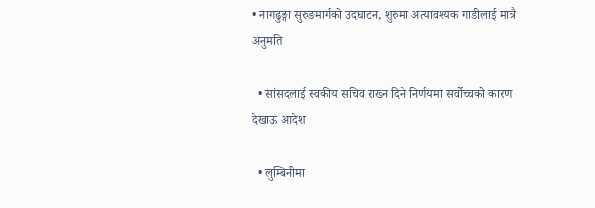• नागढुङ्गा सुरुङमार्गको उदघाटन, शुरुमा अत्यावश्यक गाडीलाई मात्रै अनुमति

  • सांसदलाई स्वकीय सचिव राख्न दिने निर्णयमा सर्वोच्चको कारण देखाऊ आदेश

  • लुम्बिनीमा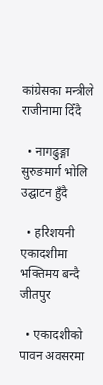कांग्रेसका मन्त्रीले राजीनामा दिँदै

  • नागढुङ्गा सुरुङमार्ग भोलि उद्घाटन हुँदै

  • हरिशयनी एकादशीमा भक्तिमय बन्दै जीतपुर

  • एकादशीको पावन अवसरमा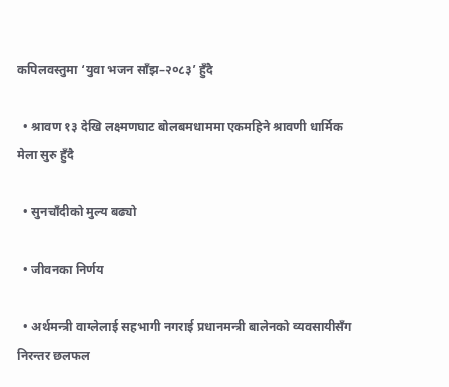कपिलवस्तुमा ‘युवा भजन साँझ–२०८३’ हुँदै

  • श्रावण १३ देखि लक्ष्मणघाट बोलबमधाममा एकमहिने श्रावणी धार्मिक मेला सुरु हुँदै

  • सुनचाँदीको मुल्य बढ्यो

  • जीवनका निर्णय

  • अर्थमन्त्री वाग्लेलाई सहभागी नगराई प्रधानमन्त्री बालेनको व्यवसायीसँग निरन्तर छलफल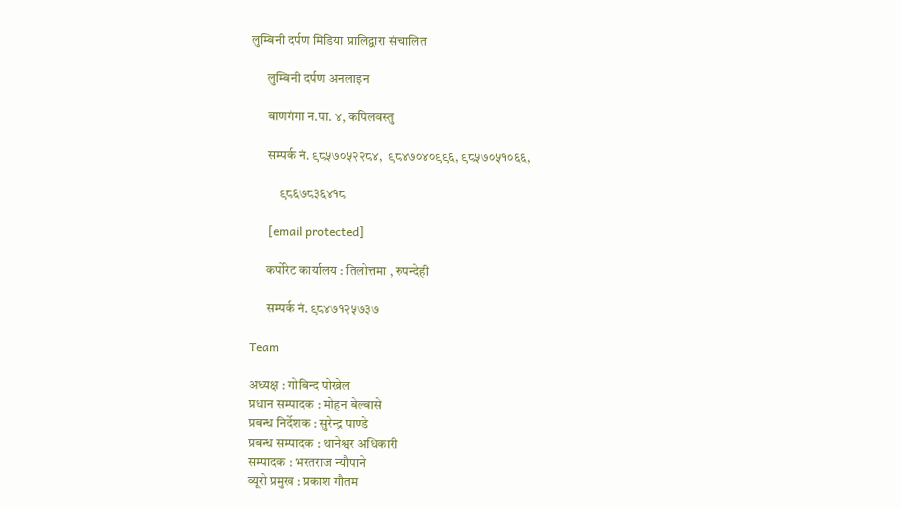लुम्बिनी दर्पण मिडिया प्रालिद्वारा संचालित

      लुम्बिनी दर्पण अनलाइन

      बाणगंगा न.पा. ४, कपिलवस्तु

      सम्पर्क नं. ९८५७०५२२८४,  ९८४७०४०९९६, ९८५७०५१०६६,

           ९८६७८३६४१८

      [email protected]

      कर्पोरेट कार्यालय : तिलोत्तमा , रुपन्देही

      सम्पर्क नं. ९८४७१२५७३७

Team

अध्यक्ष : गोबिन्द पोख्रेल
प्रधान सम्पादक : मोहन बेल्बासे
प्रबन्ध निर्देशक : सुरेन्द्र पाण्डे
प्रबन्ध सम्पादक : थानेश्वर अधिकारी
सम्पादक : भरतराज न्यौपाने
व्यूरो प्रमुख : प्रकाश गौतम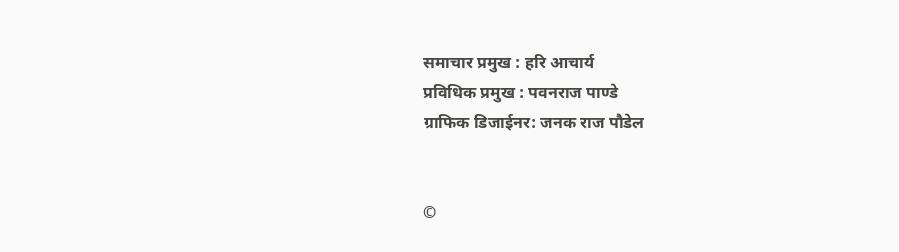समाचार प्रमुख : हरि आचार्य
प्रविधिक प्रमुख : पवनराज पाण्डे
ग्राफिक डिजाईनर: जनक राज पौडेल


©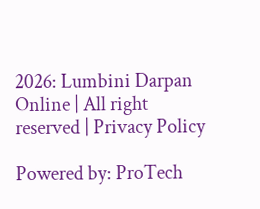2026: Lumbini Darpan Online | All right reserved | Privacy Policy

Powered by: ProTech